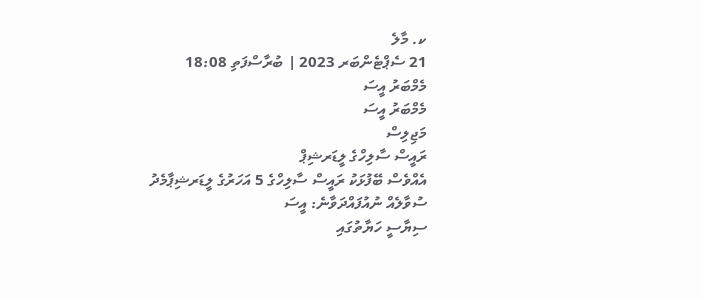ކ. މާލެ
21 ސެޕްޓެންބަރ 2023 | ބުރާސްފަތި 18:08
މެމްބަރު އީސަ
މެމްބަރު އީސަ
މަޖިލިސް
ރައީސް ސާލިހްގެ ލީޑަރޝިޕް
އެއްވެސް ބޭފުޅަކު ރައީސް ސާލިހްގެ 5 އަހަރުގެ ލީޑަރޝިޕާމެދު ސުވާލެއް ނުއުފައްދަވާނެ: އީސަ
ސިޔާސީ ހަޔާތުގައި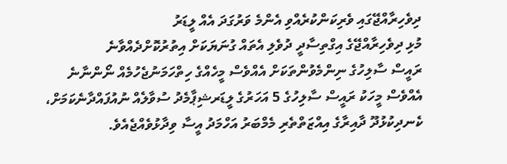ދިވެހިރާއްޖޭގައި ވެރިކަންކުރެއްވި އެންމެ ވަރުގަދަ އެއް ލީޑަރު
މުޅި ދިވެހިރާއްޖޭގެ އިގްތިސާދީ ދުވެލި އެތައް ގުނަޔަކަށް އިތުރުކޮށްދެއްވާނެ
ރައީސް ސާލިހުގެ ނިންމެވުންތަކަށް އެއްވެސް މީހެއްގެ ހިތްހަމަނުޖެހުމެއް ނޯންނާނެ
އެއްވެސް މީހަކު ރައީސް ސާލިހުގެ 5 އަހަރުގެ ލީޑަރޝިޕާމެދު ސުވާލެއް ނުއުފައްދާނެކަމަށް، ކެނދިކުޅުދޫ ދާއިރާގެ އިއްޒަތްތެރި މެމްބަރު އަހްމަދު އީސާ ވިދާޅުވެއްޖެއެވެ.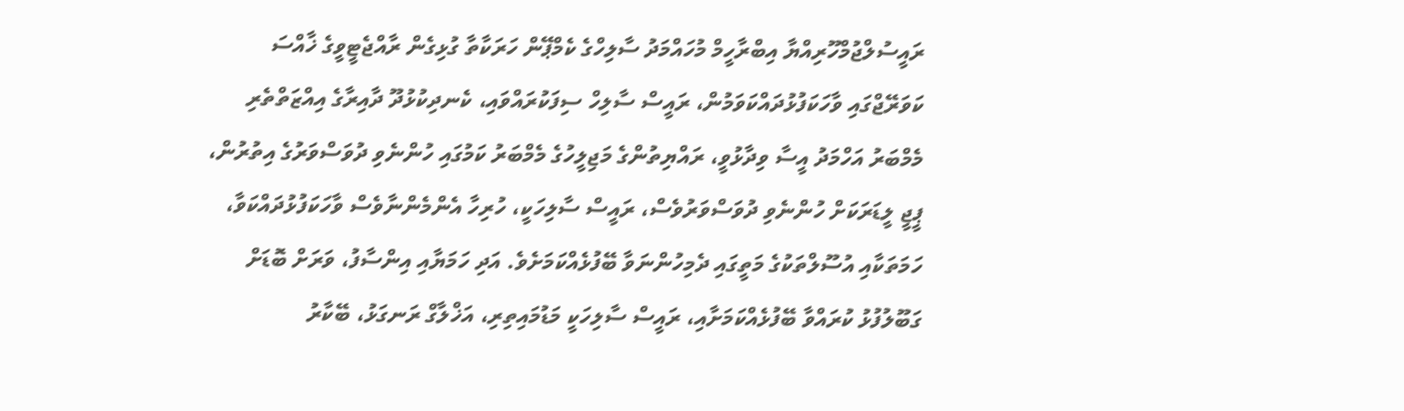ރައީސުލްޖުމްހޫރިއްޔާ އިބްރާހީމް މުހައްމަދު ސާލިހްގެ ކެމްޕޭން ހަރަކާތާ ގުޅިގެން ރާއްޖެޓީވީގެ ޚާއްސަ ކަވަރޭޖްގައި ވާހަކަފުޅުދައްކަވަމުން، ރައީސް ސާލިހް ސިފަކުރައްވައި، ކެނދިކުޅުދޫ ދާއިރާގެ އިއްޒަތްތެރި މެމްބަރު އަހްމަދު އީސާ ވިދާޅުވީ، ރައްޔިތުންގެ މަޖިލީހުގެ މެމްބަރު ކަމުގައި ހުންނެވި ދުވަސްވަރުގެ އިތުރުން، ޕީޖީ ލީޑަރަކަށް ހުންނެވި ދުވަސްވަރުވެސް، ރައީސް ސާލިހަކީ، ހުރިހާ އެންމެންނާވެސް ވާހަކަފުޅުދައްކަވާ، ހަމަތަކާއި އުސޫލްތަކުގެ މަތީގައި ދެމިހުންނަވާ ބޭފުޅެއްކަމަށެވެ. އަދި ހަމަޔާއި އިންސާފު، ވަރަށް ބޮޑަށް ގަބޫލުފުޅު ކުރައްވާ ބޭފުޅެއްކަމަށާއި، ރައީސް ސާލިހަކީ މަޑުމައިތިރި، އަޚްލާގް ރަނގަޅު، ބޭކާރު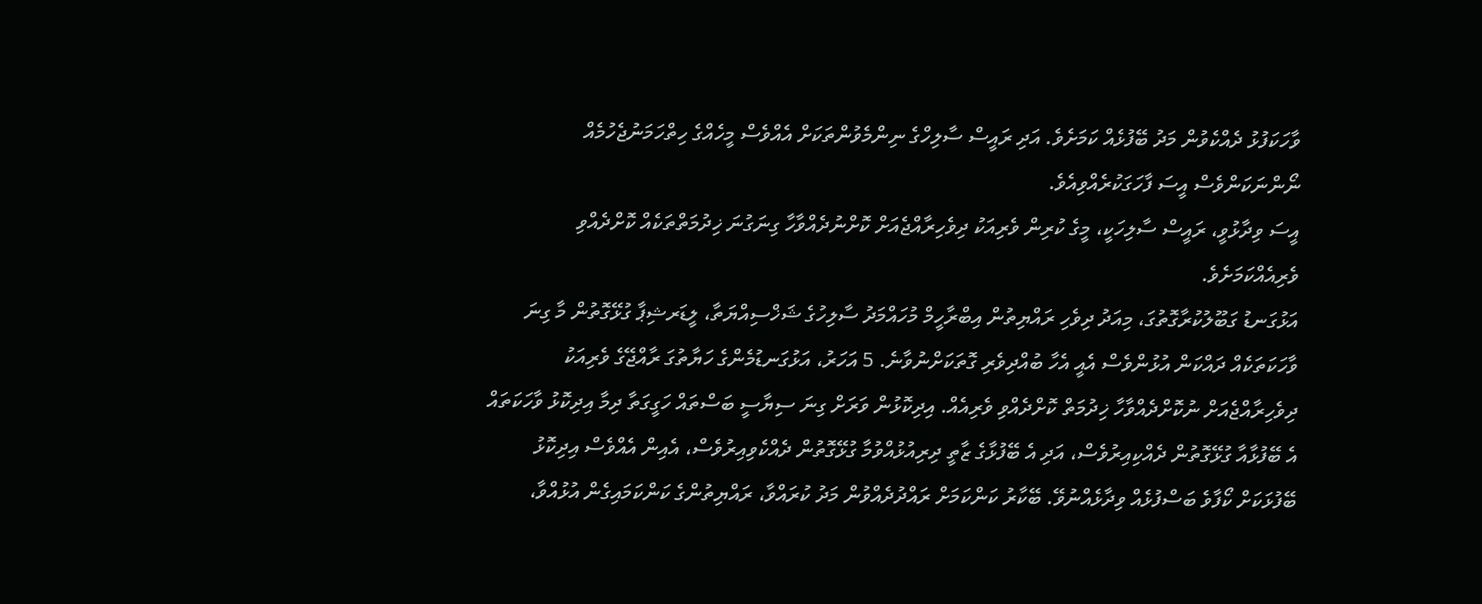ވާހަކަފުޅު ދެއްކެވުން މަދު ބޭފުޅެއް ކަމަށެވެ. އަދި ރައީސް ސާލިހްގެ ނިންމެވުންތަކަށް އެއްވެސް މީހެއްގެ ހިތްހަމަނުޖެހުމެއް ނޯންނަކަންވެސް އީސަ ފާހަގަކުރެއްވިއެވެ.
އީސަ ވިދާޅުވީ، ރައީސް ސާލިހަކީ، މީގެ ކުރިން ވެރިއަކު ދިވެހިރާއްޖެއަށް ކޮށްނުދެއްވާހާ ގިނަގުނަ ޚިދުމަތްތަކެއް ކޮށްދެއްވި ވެރިއެއްކަމަށެވެ.
އަޅުގަނޑު ގަބޫލުކުރާގޮތުގަ، މިއަދު ދިވެހި ރައްޔިތުން އިބްރާހީމް މުހައްމަދު ސާލިހުގެ ޝަޚްސިއްޔަތާ، ލީޑަރޝިޕާ ގުޅޭގޮތުން މާ ގިނަ ވާހަކަތަކެއް ދައްކަން އުޅުންވެސް އެއީ އެހާ ބުއްދިވެރި ގޮތަކަށްނުވާނެ. 5 އަހަރު، އަޅުގަނޑުމެންގެ ހަޔާތުގަ ރާއްޖޭގެ ވެރިއަކު ދިވެހިރާއްޖެއަށް ނުކޮށްދެއްވާހާ ޚިދުމަތް ކޮށްދެއްވި ވެރިއެއް. އިދިކޮޅުން ވަރަށް ގިނަ ސިޔާސީ ބަސްތައް ހަގީގަތާ ދިމާ އިދިކޮޅު ވާހަކަތައް އެ ބޭފުޅާއާ ގުޅޭގޮތުން ދެއްކިއިރުވެސް، އަދި އެ ބޭފުޅާގެ ޒާތީ ދިރިއުޅުއްވުމާ ގުޅޭގޮތުން ދެއްކެވިއިރުވެސް، އެއިން އެއްވެސް އިދިކޮޅު ބޭފުޅަކަށް ކޯފާވެ ބަސްފުޅެއް ވިދާޅެއްނުވޭ. ބޭކާރު ކަންކަމަށް ރައްދުދެއްވުން މަދު ކުރައްވާ، ރައްޔިތުންގެ ކަންކަމައިގެން އުޅުއްވާ،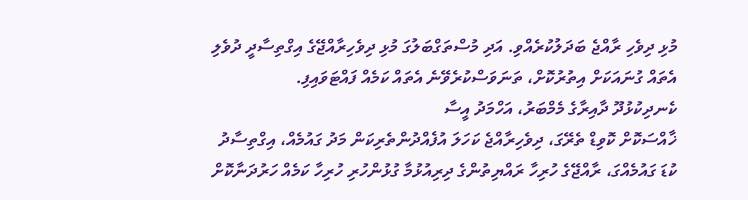މުޅި ދިވެހި ރާއްޖެ ބަދަލުކުރެއްވި. އަދި މުސްތަގްބަލުގަ މުޅި ދިވެހިރާއްޖޭގެ އިގްތިސާދީ ދުވެލި އެތައް ގުނައަކަށް އިތުރުކޮށް، ތަނަވަސްކުރެވޭނެ އެތައް ކަމެއް ފައްޓަވައިފި.
ކެނދިކުޅުދޫ ދާއިރާގެ މެމްބަރު، އަހްމަދު އީސާ
ޚާއްސަކޮށް ކޮވިޑް ތެރޭގަ، ދިވެހިރާއްޖެ ކަހަލަ އުފެއްދުންތެރިކަން މަދު ގައުމެއް، އިގްތިސާދު ކުޑަ ގައުމެއްގަ، ރާއްޖޭގެ ހުރިހާ ރައްޔިތުންގެ ދިރިއުޅުމާ ގުޅުންހުރި ހުރިހާ ކަމެއް ހަރުދަނާކޮށް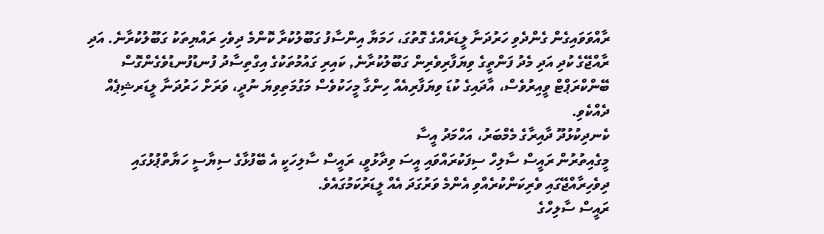ރާއްވަވައިގެން ގެންދެވި ހަރުދަނާ ލީޑަރެއްގެ ގޮތުގަ، ހަމަޔާ އިންސާފު ގަބޫލުކުރާ ކޮންމެ ދިވެހި ރައްޔިތަކު ގަބޫލުކުރާނެ. އަދި ރާއްޖޭގެ ކުދި އަދި މެދު ފަންތީގެ ވިޔަފާރިވެރިން ގަބޫލުކުރާނެ, ކައިރި ގައުމުތަކުގެ އިގްތިސާދު ފުނޑުފުނޑުވެގެންގޮސް ބޭންކްރަޕްޓް ވީއިރުވެސް، އާދައިގެ ކުޑަ ވިޔަފާރިއެއް ހިންގާ މީހަކުވެސް މަގުމަތިވިޔަ ނުދީ، ވަރަށް ހަރުދަނާ ލީޑަރޝިޕެއް ދެއްކެވި.
ކެނދިކުޅުދޫ ދާއިރާގެ މެމްބަރު، އަހްމަދު އީސާ
މީގެއިތުރުން ރައީސް ސާލިހް ސިފަކުރައްވައި އީސަ ވިދާޅުވީ، ރައީސް ސާލިހަކީ އެ ބޭފުޅާގެ ސިޔާސީ ހަޔާތްޕުޅުގައި ދިވެހިރާއްޖޭގައި ވެރިކަންކުރެއްވި އެންމެ ވަރުގަދަ އެއް ލީޑަރުކަމުގައެވެ.
ރައީސް ސާލިހްގެ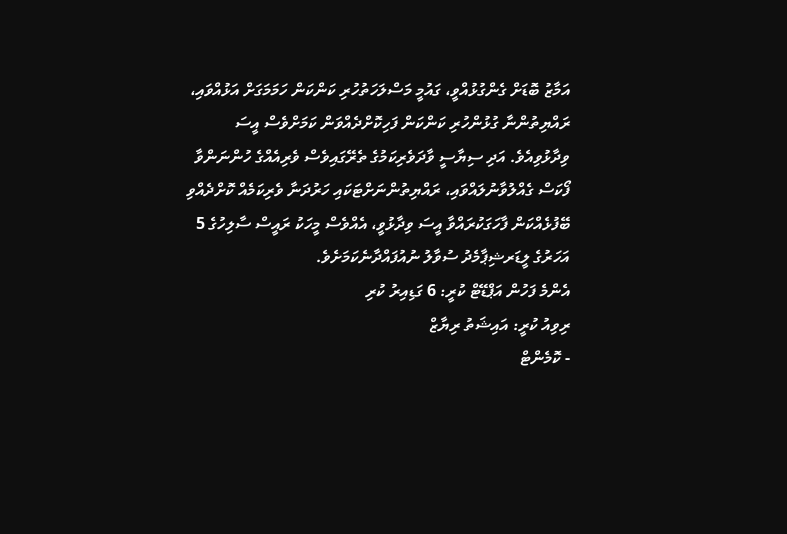އަމާޒު ބޮޑަށް ގެންގުޅުއްވީ، ގައުމީ މަސްލަހަތުހުރި ކަންކަން ހަމަމަގަށް އަޅުއްވައި، ރައްޔިތުންނާ ގުޅުންހުރި ކަންކަން ފަހިކޮށްދެއްވަން ކަމަށްވެސް އީސަ ވިދާޅުވިއެވެ. އަދި ސިޔާސީ ވާދަވެރިކަމުގެ ތެރޭގައިވެސް ވެރިއެއްގެ ހުންނަންވާ ފޯކަސް ގެއްލުވާނުލައްވައި، ރައްޔިތުންނަށްޓަކައި ހަރުދަނާ ވެރިކަމެއް ކޮށްދެއްވި ބޭފުޅެއްކަން ފާހަގަކުރައްވާ އީސަ ވިދާޅުވީ، އެއްވެސް މީހަކު ރައީސް ސާލިހުގެ 5 އަހަރުގެ ލީޑަރޝިޕާމެދު ސުވާލު ނުއުފައްދާނެކަމަށެވެ.
އެންމެ ފަހުން އަޕްޑޭޓް ކުރީ: 6 ގަޑިއިރު ކުރި
ރިވިއު ކުރީ: އައިޝަތު ރިޔާޒް
- ކޮމެންޓް